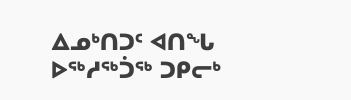ᐃᓄᒃᑎᑐᑦ ᐊᑎᖓ ᐅᖅᓱᖅᑑᖅ ᑐᑭᓕᒃ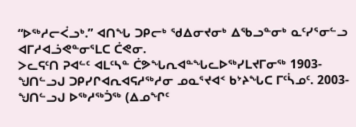“ᐅᖅᓱᓕᐹᓗᒃ.” ᐊᑎᖓ ᑐᑭᓕᒃ ᖁᐃᓂᔪᓂᒃ ᐃᖃᓗᓐᓂᒃ ᓇᑦᓯᕐᓂᓪᓗ ᐊᒥᓱᐊᓘᕙᓐᓂᕐᒪᑕ ᑖᕙᓂ.
ᐳᓚᕋᑦᑎ ᕈᐊᓪᑦ ᐊᒪᑦᓴᓐ ᑖᕗᖓᕆᐊᓐᖓᓚᐅᖅᓯᒪᔪᒥᓂᖅ 1903-ᖑᑎᓪᓗᒍ ᑐᑭᓯᒋᐊᕆᐊᕋᓱᖅᓱᓂ ᓄᓇᕐᔪᐊᑉ ᑲᔾᔨᖓᑕ ᒥᑦᓵᓄᑦ. 2003-ᖑᑎᓪᓗᒍ ᐅᖅᓱᖅᑑᖅ (ᐃᓄᖏᑦ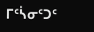ᒥᑦᓵᓂᑦᑐᑦ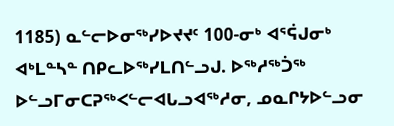1185) ᓇᓪᓕᐅᓂᖅᓯᐅᔪᔪᑦ 100-ᓂᒃ ᐊᕐᕌᒍᓂᒃ ᐊᒃᒪᓐᓴᓐ ᑎᑭᓚᐅᖅᓯᒪᑎᓪᓗᒍ. ᐅᖅᓱᖅᑑᖅ ᐅᓪᓗᒥᓂᑕᕈᖅᐸᓪᓕᐊᒐᓗᐊᖅᓱᓂ, ᓄᓇᒋᔭᐅᓪᓗᓂ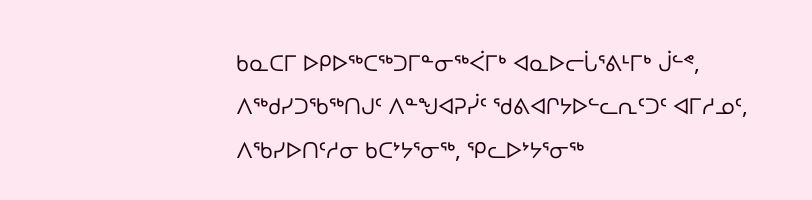ᑲᓇᑕᒥ ᐅᑭᐅᖅᑕᖅᑐᒥᓐᓂᖅᐹᒥᒃ ᐊᓇᐅᓕᒑᕐᕕᒻᒥᒃ ᒎᓪᕝ, ᐱᖅᑯᓯᑐᖃᖅᑎᒍᑦ ᐱᓐᖑᐊᕈᓰᑦ ᖁᕕᐊᒋᔭᐅᓪᓚᕆᑦᑐᑦ ᐊᒥᓱᓄᑦ, ᐱᖃᓯᐅᑎᑦᓱᓂ ᑲᑕᔾᔭᕐᓂᖅ, ᕿᓚᐅᔾᔭᕐᓂᖅ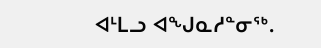ᐊᒻᒪᓗ ᐊᖑᓇᓱᓐᓂᖅ.